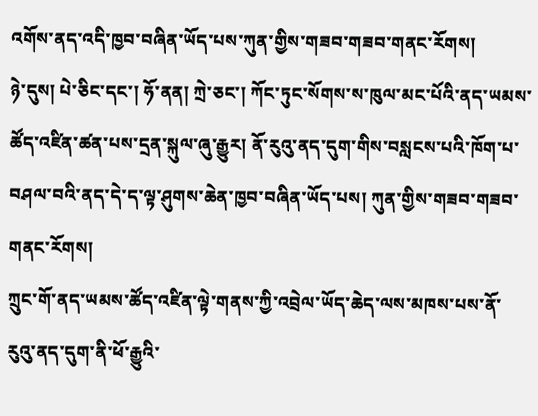འགོས་ནད་འདི་ཁྱབ་བཞིན་ཡོད་པས་ཀུན་གྱིས་གཟབ་གཟབ་གནང་རོགས།
ཉེ་དུས། པེ་ཅིང་དང་། ཧོ་ནན། ཀྲེ་ཅང་། ཀོང་ཏུང་སོགས་ས་ཁུལ་མང་པོའི་ནད་ཡམས་ཚོད་འཛིན་ཚན་པས་དྲན་སྐུལ་ཞུ་རྒྱུར། ནོ་རུའུ་ནད་དུག་གིས་བསླངས་པའི་ཁོག་པ་བཤལ་བའི་ནད་དེ་ད་ལྟ་ཤུགས་ཆེན་ཁྱབ་བཞིན་ཡོད་པས། ཀུན་གྱིས་གཟབ་གཟབ་གནང་རོགས།
ཀྲུང་གོ་ནད་ཡམས་ཚོད་འཛིན་ལྟེ་གནས་ཀྱི་འབྲེལ་ཡོད་ཆེད་ལས་མཁས་པས་ནོ་རུའུ་ནད་དུག་ནི་ཕོ་རྒྱུའི་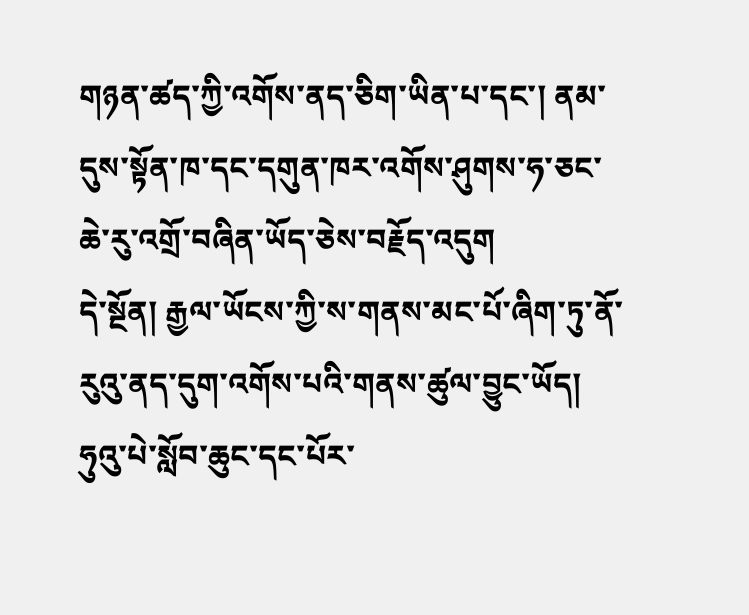གཉན་ཚད་ཀྱི་འགོས་ནད་ཅིག་ཡིན་པ་དང་། ནམ་དུས་སྟོན་ཁ་དང་དགུན་ཁར་འགོས་ཤུགས་ཧ་ཅང་ཆེ་རུ་འགྲོ་བཞིན་ཡོད་ཅེས་བརྗོད་འདུག
དེ་སྔོན། རྒྱལ་ཡོངས་ཀྱི་ས་གནས་མང་པོ་ཞིག་ཏུ་ནོ་རུའུ་ནད་དུག་འགོས་པའི་གནས་ཚུལ་བྱུང་ཡོད།
ཧུའུ་པེ་སློབ་ཆུང་དང་པོར་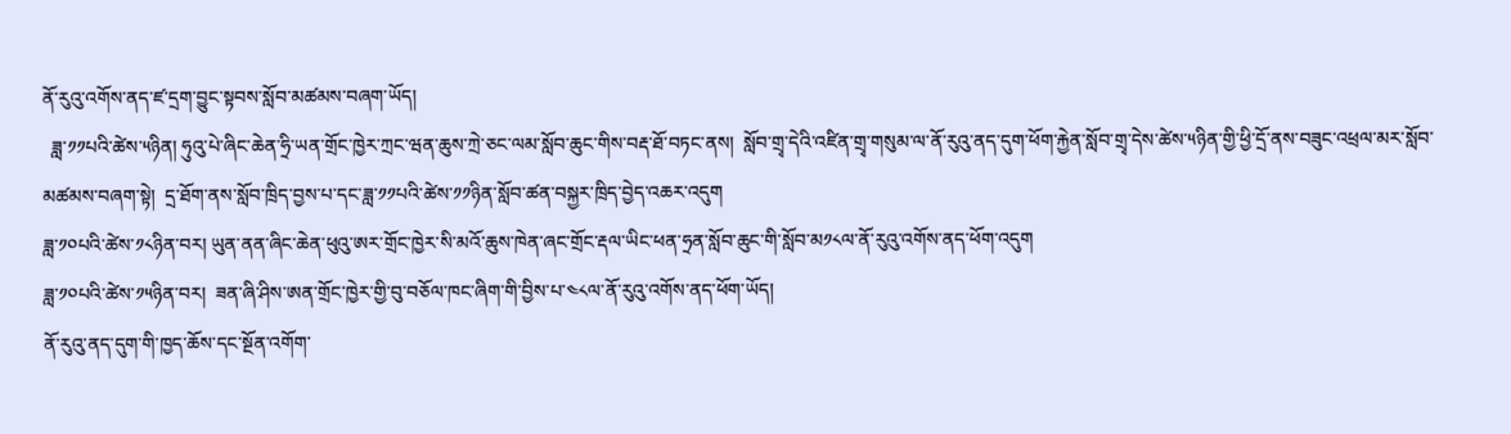ནོ་རུའུ་འགོས་ནད་ཛ་དྲག་བྱུང་སྟབས་སློབ་མཚམས་བཞག་ཡོད།
  ཟླ་༡༡པའི་ཚེས་༥ཉིན། ཧུའུ་པེ་ཞིང་ཆེན་ཧྲི་ཡན་གྲོང་ཁྱེར་ཀྲང་ཝན་ཆུས་ཀྲེ་ཅང་ལམ་སློབ་ཆུང་གིས་བརྡ་ཐོ་བཏང་ནས།  སློབ་གྲྭ་དེའི་འཛིན་གྲྭ་གསུམ་ལ་ནོ་རུའུ་ནད་དུག་ཕོག་རྐྱེན་སློབ་གྲྭ་དེས་ཚེས་༥ཉིན་གྱི་ཕྱི་དྲོ་ནས་བཟུང་འཕྲལ་མར་སློབ་མཚམས་བཞག་སྟེ།  དྲ་ཐོག་ནས་སློབ་ཁྲིད་བྱས་པ་དང་ཟླ་༡༡པའི་ཚེས་༡༡ཉིན་སློབ་ཚན་བསྐྱར་ཁྲིད་བྱེད་འཆར་འདུག
ཟླ་༡༠པའི་ཚེས་༡༨ཉིན་བར། ཡུན་ནན་ཞིང་ཆེན་ཕུའུ་ཨར་གྲོང་ཁྱེར་སི་མའོ་ཆུས་ཁེན་ཞང་གྲོང་རྡལ་ཡིང་ཕན་ཧྲན་སློབ་ཆུང་གི་སློབ་མ༡༨ལ་ནོ་རུའུ་འགོས་ནད་ཕོག་འདུག
ཟླ་༡༠པའི་ཚེས་༡༥ཉིན་བར།  ཟན་ཞི་ཤིས་ཨན་གྲོང་ཁྱེར་གྱི་བུ་བཅོལ་ཁང་ཞིག་གི་བྱིས་པ་༤༨ལ་ནོ་རུའུ་འགོས་ནད་ཕོག་ཡོད།
ནོ་རུའུ་ནད་དུག་གི་ཁྱད་ཆོས་དང་སྔོན་འགོག་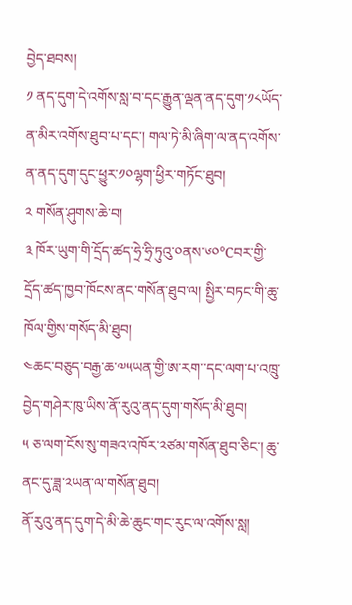བྱེད་ཐབས།
༡ ནད་དུག་དེ་འགོས་སླ་བ་དང་རྒྱུན་ལྡན་ནད་དུག་༡༨ཡོད་ན་མིར་འགོས་ཐུབ་པ་དང་། གལ་ཏེ་མི་ཞིག་ལ་ནད་འགོས་ན་ནད་དུག་དུང་ཕྱུར་༡༠ལྷག་ཕྱིར་གཏོང་ཐུབ།
༢ གསོན་ཤུགས་ཆེ་བ།
༣ ཁོར་ཡུག་གི་དྲོད་ཚད་ཧྲེ་ཧྲི་ཏུའུ་༠ནས་༦༠℃བར་གྱི་དྲོད་ཚད་ཁྱབ་ཁོངས་ནང་གསོན་ཐུབ་ལ། སྤྱིར་བཏང་གི་ཆུ་ཁོལ་གྱིས་གསོད་མི་ཐུབ།
༤ཆང་བཅུད་བརྒྱ་ཆ་༧༥ཡན་གྱི་ཨ་རག་་དང་ལག་པ་འཁྲུ་བྱེད་གཤེར་ཁུ་ཡིས་ནོ་རུའུ་ནད་དུག་གསོད་མི་ཐུབ།
༥ ཅ་ལག་ངོས་སུ་གཟའ་འཁོར་༢ཙམ་གསོན་ཐུབ་ཅིང་། ཆུ་ནང་དུ་ཟླ་༢ཡན་ལ་གསོན་ཐུབ།
ནོ་རུའུ་ནད་དུག་དེ་མི་ཆེ་ཆུང་གང་རུང་ལ་འགོས་སླ།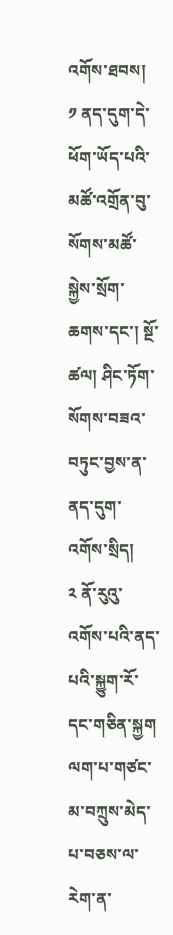འགོས་ཐབས།
༡ ནད་དུག་དེ་ཕོག་ཡོད་པའི་མཚོ་འགྲོན་བུ་སོགས་མཚོ་སྐྱེས་སྲོག་ཆགས་དང་། སྔོ་ཚལ། ཤིང་ཏོག་སོགས་བཟའ་བཏུང་བྱས་ན་ནད་དུག་འགོས་སྲིད།
༢ ནོ་རུའུ་འགོས་པའི་ནད་པའི་སྐྱུག་རོ་དང་གཅིན་སྐྱག  ལག་པ་གཙང་མ་བཀྲུས་མེད་པ་བཅས་ལ་རེག་ན་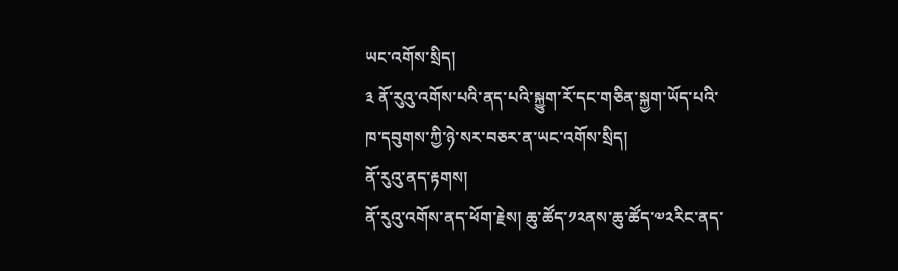ཡང་འགོས་སྲིད།
༣ ནོ་རུའུ་འགོས་པའི་ནད་པའི་སྐྱུག་རོ་དང་གཅིན་སྐྱག་ཡོད་པའི་ཁ་དབུགས་ཀྱི་ཉེ་སར་བཅར་ན་ཡང་འགོས་སྲིད།
ནོ་རུའུ་ནད་རྟགས།
ནོ་རུའུ་འགོས་ནད་ཕོག་རྗེས། ཆུ་ཚོད་༡༢ནས་ཆུ་ཚོད་༧༢རིང་ནད་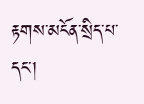རྟགས་མངོན་སྲིད་པ་དང་།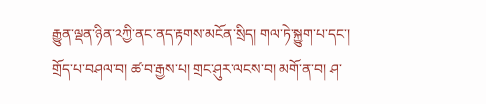རྒྱུན་ལྡན་ཉིན་༢ཀྱི་ནང་ནད་རྟགས་མངོན་སྲིད། གལ་ཏེ་སྐྱུག་པ་དང་། གྲོད་པ་བཤལ་བ། ཚ་བ་རྒྱས་པ། གྲང་ཤུར་ལངས་བ། མགོ་ན་བ། ཤ་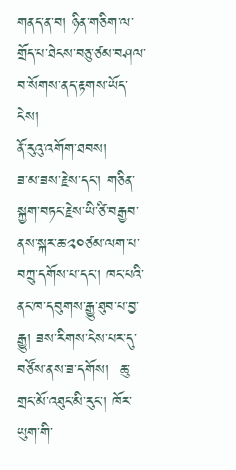གནད་ན་བ། ཉིན་གཅིག་ལ་གྲོད་པ་ཐེངས་བཅུ་ཙམ་བཤལ་བ་སོགས་ནད་རྟགས་ཡོད་ངེས།
ནོ་རུའུ་འགོག་ཐབས།
ཟ་མ་ཟས་རྗེས་དང་། གཅིན་སྐྱག་བཏང་རྗེས་ཡི་ཙི་བརྒྱབ་ནས་སྐར་ཆ་༢༠ཙམ་ལག་པ་བཀྲུ་དགོས་པ་དང་། ཁང་པའི་ནང་ཁ་དབུགས་རྒྱུ་ཐུབ་པ་བྱ་རྒྱུ། ཟས་རིགས་ངེས་པར་དུ་བཙོས་ནས་ཟ་དགོས།  ཆུ་གྲང་མོ་འཐུང་མི་རུང་། ཁོར་ཡུག་གི་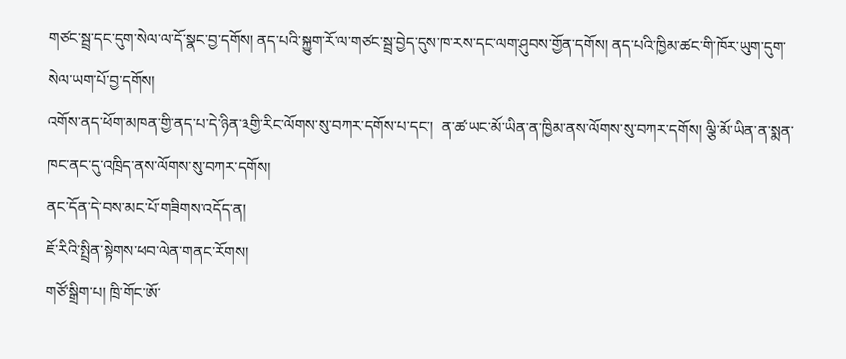གཙང་སྦྲ་དང་དུག་སེལ་ལ་དོ་སྣང་བྱ་དགོས། ནད་པའི་སྐྱུག་རོ་ལ་གཙང་སྦྲ་བྱེད་དུས་ཁ་རས་དང་ལག་ཤུབས་གྱོན་དགོས། ནད་པའི་ཁྱིམ་ཚང་གི་ཁོར་ཡུག་དུག་སེལ་ཡག་པོ་བྱ་དགོས།
འགོས་ནད་ཕོག་མཁན་གྱི་ནད་པ་དེ་ཉིན་༣གྱི་རིང་ལོགས་སུ་བཀར་དགོས་པ་དང་།  ན་ཚ་ཡང་མོ་ཡིན་ན་ཁྱིམ་ནས་ལོགས་སུ་བཀར་དགོས། ལྕི་མོ་ཡིན་ན་སྨན་ཁང་ནང་དུ་འཁྲིད་ནས་ལོགས་སུ་བཀར་དགོས།
ནང་དོན་དེ་བས་མང་པོ་གཟིགས་འདོད་ན།
ཇོ་རིའི་སྤྲིན་སྟེགས་ཕབ་ལེན་གནང་རོགས།
གཙོ་སྒྲིག་པ། ཁྲི་གོང་ཨོ་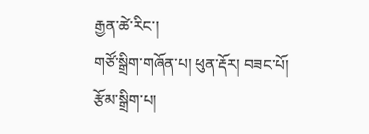རྒྱན་ཚེ་རིང་།
གཙོ་སྒྲིག་གཞོན་པ། ཕུན་རྡོར། བཟང་པོ།
རྩོམ་སྒྲིག་པ།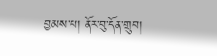བྱམས་པ། ནོར་བུ་དོན་གྲུབ།